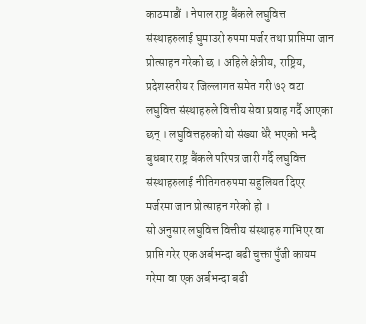काठमाडौं । नेपाल राष्ट्र बैंकले लघुवित्त संस्थाहरुलाई घुमाउरो रुपमा मर्जर तथा प्राप्तिमा जान प्रोत्साहन गरेको छ । अहिले क्षेत्रीय, राष्ट्रिय, प्रदेशस्तरीय र जिल्लागत समेत गरी ७२ वटा लघुवित्त संस्थाहरुले वित्तीय सेवा प्रवाह गर्दै आएका छन् । लघुवित्तहरुको यो संख्या धेरै भएको भन्दै बुधबार राष्ट्र बैंकले परिपत्र जारी गर्दै लघुवित्त संस्थाहरुलाई नीतिगतरुपमा सहुलियत दिएर मर्जरमा जान प्रोत्साहन गरेको हो ।
सो अनुसार लघुवित्त वित्तीय संस्थाहरु गाभिएर वा प्राप्ति गरेर एक अर्बभन्दा बढी चुक्ता पुँजी कायम गरेमा वा एक अर्बभन्दा बढी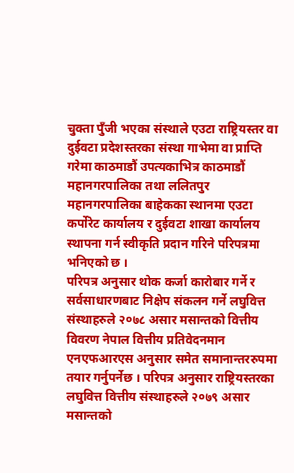चुक्ता पुँजी भएका संस्थाले एउटा राष्ट्रियस्तर वा दुईवटा प्रदेशस्तरका संस्था गाभेमा वा प्राप्ति गरेमा काठमाडौं उपत्यकाभित्र काठमाडौं महानगरपालिका तथा ललितपुर महानगरपालिका बाहेकका स्थानमा एउटा कर्पोरेट कार्यालय र दुईवटा शाखा कार्यालय स्थापना गर्न स्वीकृति प्रदान गरिने परिपत्रमा भनिएको छ ।
परिपत्र अनुसार थोक कर्जा कारोबार गर्ने र सर्वसाधारणबाट निक्षेप संकलन गर्ने लघुवित्त संस्थाहरुले २०७८ असार मसान्तको वित्तीय विवरण नेपाल वित्तीय प्रतिवेदनमान एनएफआरएस अनुसार समेत समानान्तररुपमा तयार गर्नुपर्नेछ । परिपत्र अनुसार राष्ट्रियस्तरका लघुवित्त वित्तीय संस्थाहरुले २०७९ असार मसान्तको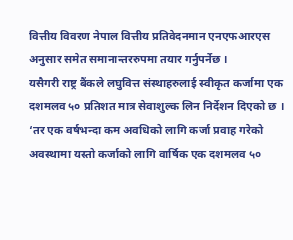वित्तीय विवरण नेपाल वित्तीय प्रतिवेदनमान एनएफआरएस अनुसार समेत समानान्तररुपमा तयार गर्नुपर्नेछ ।
यसैगरी राष्ट्र बैंकले लघुवित्त संस्थाहरुलाई स्वीकृत कर्जामा एक दशमलव ५० प्रतिशत मात्र सेवाशुल्क लिन निर्देशन दिएको छ । ‘तर एक वर्षभन्दा कम अवधिको लागि कर्जा प्रवाह गरेको अवस्थामा यस्तो कर्जाको लागि वार्षिक एक दशमलव ५०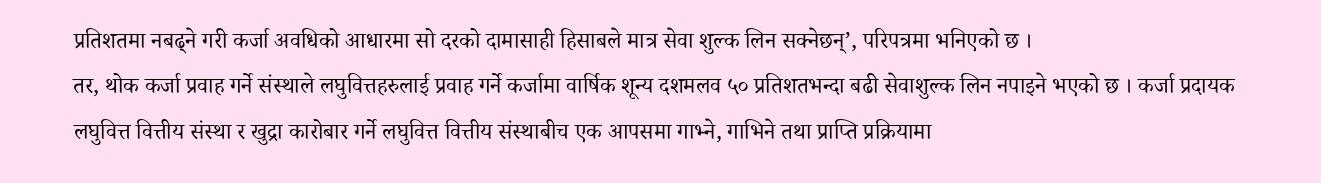प्रतिशतमा नबढ्ने गरी कर्जा अवधिको आधारमा सो दरको दामासाही हिसाबले मात्र सेवा शुल्क लिन सक्नेछन्’, परिपत्रमा भनिएको छ ।
तर, थोक कर्जा प्रवाह गर्ने संस्थाले लघुवित्तहरुलाई प्रवाह गर्ने कर्जामा वार्षिक शून्य दशमलव ५० प्रतिशतभन्दा बढी सेवाशुल्क लिन नपाइने भएको छ । कर्जा प्रदायक लघुवित्त वित्तीय संस्था र खुद्रा कारोबार गर्ने लघुवित्त वित्तीय संस्थाबीच एक आपसमा गाभ्ने, गाभिने तथा प्राप्ति प्रक्रियामा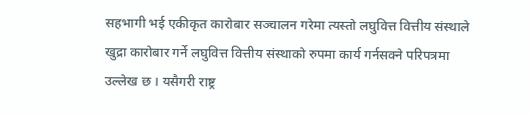सहभागी भई एकीकृत कारोबार सञ्चालन गरेमा त्यस्तो लघुवित्त वित्तीय संस्थाले खुद्रा कारोबार गर्ने लघुवित्त वित्तीय संस्थाको रुपमा कार्य गर्नसक्ने परिपत्रमा उल्लेख छ । यसैगरी राष्ट्र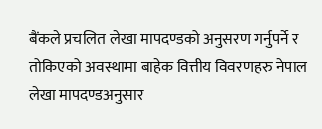बैंकले प्रचलित लेखा मापदण्डको अनुसरण गर्नुपर्ने र तोकिएको अवस्थामा बाहेक वित्तीय विवरणहरु नेपाल लेखा मापदण्डअनुसार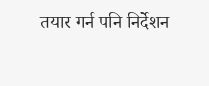तयार गर्न पनि निर्देशन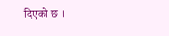दिएको छ ।